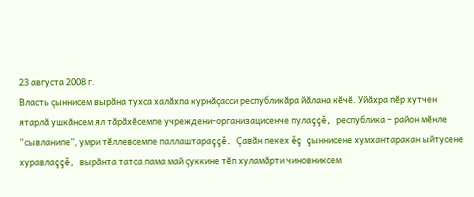23 августа 2008 г.
Власть çыннисем вырăна тухса халăхпа курнăçасси республикăра йăлана кĕчĕ. Уйăхра пĕр хутчен ятарлă ушкăнсем ял тăрăхĕсемпе учреждени-организацисенче пулаççĕ, республика – район мĕнле “сывланипе”, умри тĕллевсемпе паллаштараççĕ. Çавăн пекех ĕç çыннисене хумхантаракан ыйтусене хуравлаççĕ, вырăнта татса пама май çуккине тĕп хуламăрти чиновниксем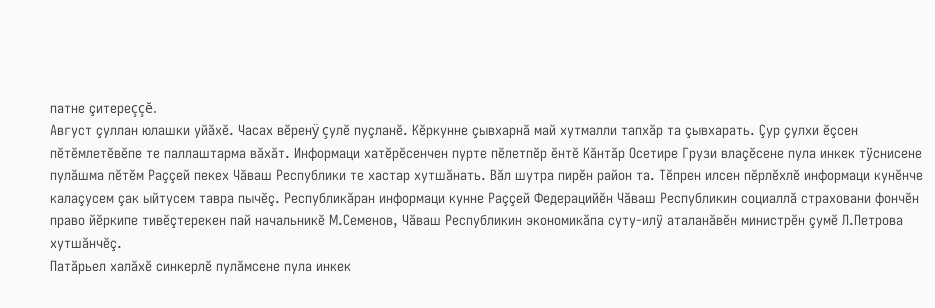патне çитереççĕ.
Август çуллан юлашки уйăхĕ. Часах вĕренÿ çулĕ пуçланĕ. Кĕркунне çывхарнă май хутмалли тапхăр та çывхарать. Çур çулхи ĕçсен пĕтĕмлетĕвĕпе те паллаштарма вăхăт. Информаци хатĕрĕсенчен пурте пĕлетпĕр ĕнтĕ Кăнтăр Осетире Грузи влаçĕсене пула инкек тÿснисене пулăшма пĕтĕм Раççей пекех Чăваш Республики те хастар хутшăнать. Вăл шутра пирĕн район та. Тĕпрен илсен пĕрлĕхлĕ информаци кунĕнче калаçусем çак ыйтусем тавра пычĕç. Республикăран информаци кунне Раççей Федерацийĕн Чăваш Республикин социаллă страховани фончĕн право йĕркипе тивĕçтерекен пай начальникĕ М.Семенов, Чăваш Республикин экономикăпа суту-илÿ аталанăвĕн министрĕн çумĕ Л.Петрова хутшăнчĕç.
Патăрьел халăхĕ синкерлĕ пулăмсене пула инкек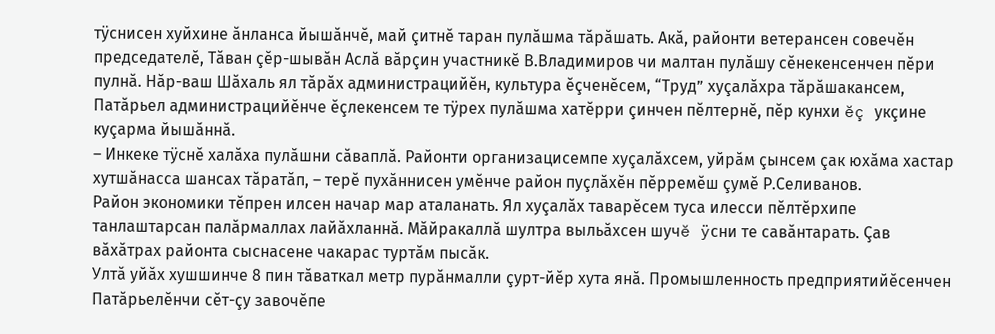тÿснисен хуйхине ăнланса йышăнчĕ, май çитнĕ таран пулăшма тăрăшать. Акă, районти ветерансен совечĕн председателĕ, Тăван çĕр-шывăн Аслă вăрçин участникĕ В.Владимиров чи малтан пулăшу сĕнекенсенчен пĕри пулнă. Нăр-ваш Шăхаль ял тăрăх администрацийĕн, культура ĕçченĕсем, “Труд” хуçалăхра тăрăшакансем, Патăрьел администрацийĕнче ĕçлекенсем те тÿрех пулăшма хатĕрри çинчен пĕлтернĕ, пĕр кунхи ĕç укçине куçарма йышăннă.
– Инкеке тÿснĕ халăха пулăшни сăваплă. Районти организацисемпе хуçалăхсем, уйрăм çынсем çак юхăма хастар хутшăнасса шансах тăратăп, – терĕ пухăннисен умĕнче район пуçлăхĕн пĕрремĕш çумĕ Р.Селиванов.
Район экономики тĕпрен илсен начар мар аталанать. Ял хуçалăх таварĕсем туса илесси пĕлтĕрхипе танлаштарсан палăрмаллах лайăхланнă. Мăйракаллă шултра выльăхсен шучĕ ÿсни те савăнтарать. Çав вăхăтрах районта сыснасене чакарас туртăм пысăк.
Ултă уйăх хушшинче 8 пин тăваткал метр пурăнмалли çурт-йĕр хута янă. Промышленность предприятийĕсенчен Патăрьелĕнчи сĕт-çу завочĕпе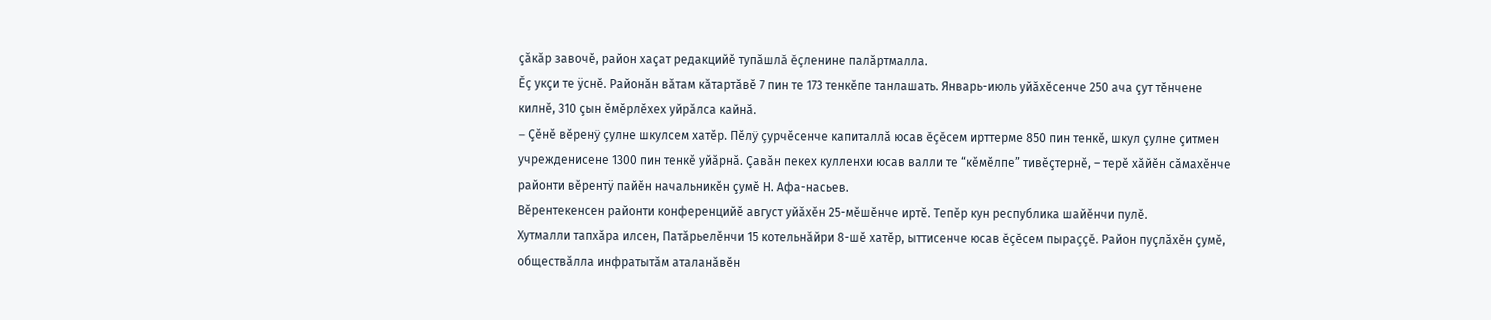çăкăр завочĕ, район хаçат редакцийĕ тупăшлă ĕçленине палăртмалла.
Ĕç укçи те ÿснĕ. Районăн вăтам кăтартăвĕ 7 пин те 173 тенкĕпе танлашать. Январь-июль уйăхĕсенче 250 ача çут тĕнчене килнĕ, 310 çын ĕмĕрлĕхех уйрăлса кайнă.
– Çĕнĕ вĕренÿ çулне шкулсем хатĕр. Пĕлÿ çурчĕсенче капиталлă юсав ĕçĕсем ирттерме 850 пин тенкĕ, шкул çулне çитмен учрежденисене 1300 пин тенкĕ уйăрнă. Çавăн пекех кулленхи юсав валли те “кĕмĕлпе” тивĕçтернĕ, – терĕ хăйĕн сăмахĕнче районти вĕрентÿ пайĕн начальникĕн çумĕ Н. Афа-насьев.
Вĕрентекенсен районти конференцийĕ август уйăхĕн 25-мĕшĕнче иртĕ. Тепĕр кун республика шайĕнчи пулĕ.
Хутмалли тапхăра илсен, Патăрьелĕнчи 15 котельнăйри 8-шĕ хатĕр, ыттисенче юсав ĕçĕсем пыраççĕ. Район пуçлăхĕн çумĕ, обществăлла инфратытăм аталанăвĕн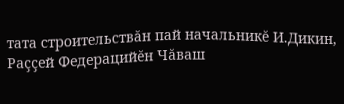тата строительствăн пай начальникĕ И.Дикин, Раççей Федерацийĕн Чăваш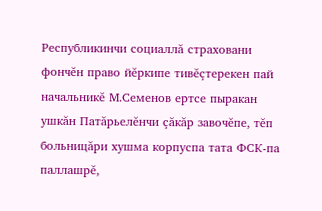Республикинчи социаллă страховани фончĕн право йĕркипе тивĕçтерекен пай начальникĕ М.Семенов ертсе пыракан ушкăн Патăрьелĕнчи çăкăр завочĕпе, тĕп больницăри хушма корпуспа тата ФСК-па паллашрĕ,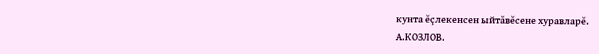кунта ĕçлекенсен ыйтăвĕсене хуравларĕ.
А.КОЗЛОВ.